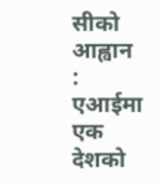सीको आह्वान : एआईमा एक देशको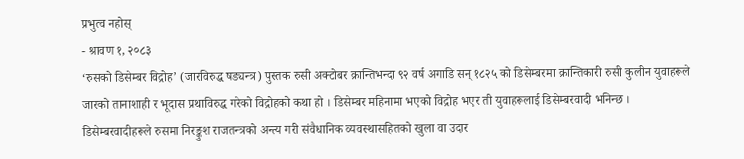प्रभुत्व नहोस्
- श्रावण १, २०८३
‘रुसको डिसेम्बर विद्रोह’ (जारविरुद्ध षड्यन्त्र) पुस्तक रुसी अक्टोबर क्रान्तिभन्दा ९२ वर्ष अगाडि सन् १८२५ को डिसेम्बरमा क्रान्तिकारी रुसी कुलीन युवाहरूले जारको तानाशाही र भूदास प्रथाविरुद्ध गरेको विद्रोहको कथा हो । डिसेम्बर महिनामा भएको विद्रोह भएर ती युवाहरूलाई डिसेम्बरवादी भनिन्छ ।
डिसेम्बरवादीहरूले रुसमा निरङ्कुश राजतन्त्रको अन्त्य गरी संवैधानिक व्यवस्थासहितको खुला वा उदार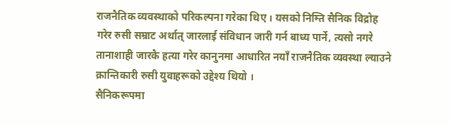राजनैतिक व्यवस्थाको परिकल्पना गरेका थिए । यसको निम्ति सैनिक विद्रोह गरेर रुसी सम्राट अर्थात् जारलाई संविधान जारी गर्न बाध्य पार्ने, त्यसो नगरे तानाशाही जारकै हत्या गरेर कानुनमा आधारित नयाँ राजनैतिक व्यवस्था ल्याउने क्रान्तिकारी रुसी युवाहरूको उद्देश्य थियो ।
सैनिकरूपमा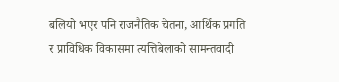बलियो भएर पनि राजनैतिक चेतना, आर्थिक प्रगति र प्राविधिक विकासमा त्यत्तिबेलाको सामन्तवादी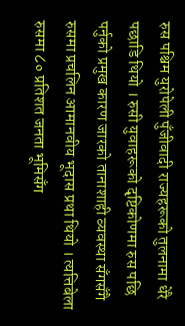रुस पश्चिम युरोपेली पुँजीवादी राज्यहरूको तुलनामा धेरै पछाडि थियो । रुसी युवाहरूको दृष्टिकोणमा रुस पछि पर्नुको प्रमुख कारण जारको तानाशाही व्यवस्था सँगसँगै रुसमा प्रचलिन आमानवीय भूदास प्रथा थियो । त्यत्तिबेला रुसमा ८० प्रतिशत जनता भूमिसँग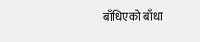बाँधिएको बाँधा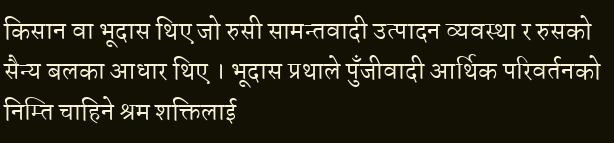किसान वा भूदास थिए जो रुसी सामन्तवादी उत्पादन व्यवस्था र रुसको सैन्य बलका आधार थिए । भूदास प्रथाले पुँजीवादी आर्थिक परिवर्तनको निम्ति चाहिने श्रम शक्तिलाई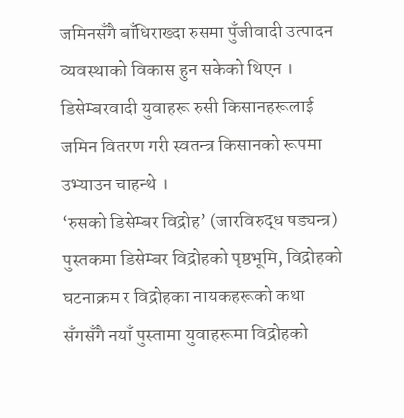जमिनसँगै बाँधिराख्दा रुसमा पुँजीवादी उत्पादन व्यवस्थाको विकास हुन सकेको थिएन । डिसेम्बरवादी युवाहरू रुसी किसानहरूलाई जमिन वितरण गरी स्वतन्त्र किसानको रूपमा उभ्याउन चाहन्थे ।
‘रुसको डिसेम्बर विद्रोह’ (जारविरुद्ध षड्यन्त्र) पुस्तकमा डिसेम्बर विद्रोहको पृष्ठभूमि, विद्रोहको घटनाक्रम र विद्रोहका नायकहरूको कथा सँगसँगै नयाँ पुस्तामा युवाहरूमा विद्रोहको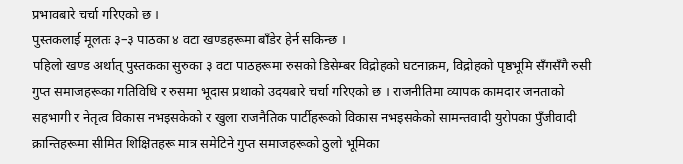प्रभावबारे चर्चा गरिएको छ ।
पुस्तकलाई मूलतः ३–३ पाठका ४ वटा खण्डहरूमा बाँडेर हेर्न सकिन्छ ।
पहिलो खण्ड अर्थात् पुस्तकका सुरुका ३ वटा पाठहरूमा रुसको डिसेम्बर विद्रोहको घटनाक्रम, विद्रोहको पृष्ठभूमि सँगसँगै रुसी गुप्त समाजहरूका गतिविधि र रुसमा भूदास प्रथाको उदयबारे चर्चा गरिएको छ । राजनीतिमा व्यापक कामदार जनताको सहभागी र नेतृत्व विकास नभइसकेको र खुला राजनैतिक पार्टीहरूको विकास नभइसकेको सामन्तवादी युरोपका पुँजीवादी क्रान्तिहरूमा सीमित शिक्षितहरू मात्र समेटिने गुप्त समाजहरूको ठुलो भूमिका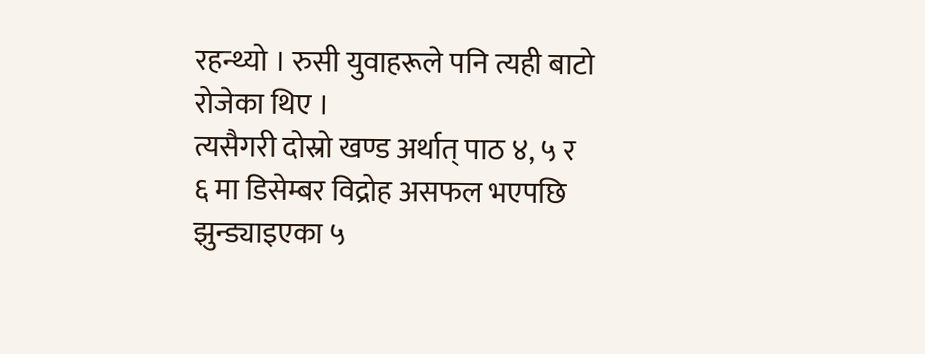रहन्थ्यो । रुसी युवाहरूले पनि त्यही बाटो रोजेका थिए ।
त्यसैगरी दोस्रो खण्ड अर्थात् पाठ ४, ५ र ६ मा डिसेम्बर विद्रोह असफल भएपछि झुन्ड्याइएका ५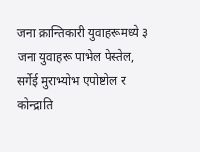जना क्रान्तिकारी युवाहरूमध्ये ३ जना युवाहरू पाभेल पेस्तेल, सर्गेई मुराभ्योभ एपोष्टोल र कोन्द्राति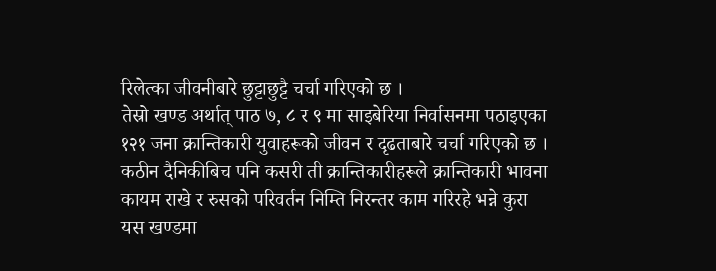रिलेत्का जीवनीबारे छुट्टाछुट्टै चर्चा गरिएको छ ।
तेस्रो खण्ड अर्थात् पाठ ७, ८ र ९ मा साइबेरिया निर्वासनमा पठाइएका १२१ जना क्रान्तिकारी युवाहरूको जीवन र दृढताबारे चर्चा गरिएको छ । कठीन दैनिकीबिच पनि कसरी ती क्रान्तिकारीहरूले क्रान्तिकारी भावना कायम राखे र रुसको परिवर्तन निम्ति निरन्तर काम गरिरहे भन्ने कुरा यस खण्डमा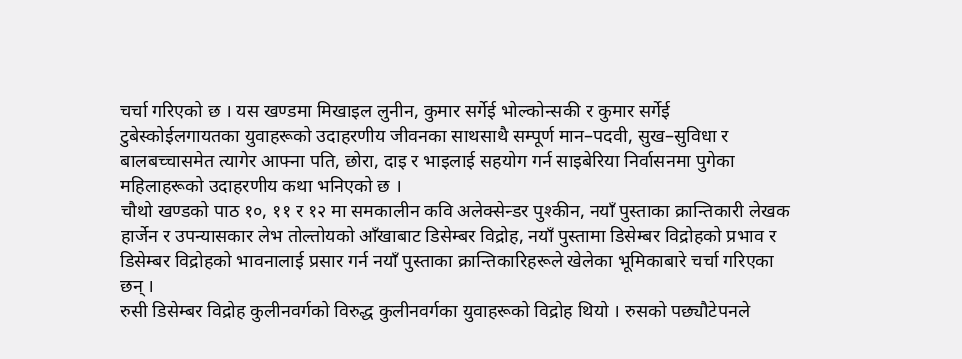चर्चा गरिएको छ । यस खण्डमा मिखाइल लुनीन, कुमार सर्गेई भोल्कोन्सकी र कुमार सर्गेई टुबेस्कोईलगायतका युवाहरूको उदाहरणीय जीवनका साथसाथै सम्पूर्ण मान–पदवी, सुख–सुविधा र बालबच्चासमेत त्यागेर आफ्ना पति, छोरा, दाइ र भाइलाई सहयोग गर्न साइबेरिया निर्वासनमा पुगेका महिलाहरूको उदाहरणीय कथा भनिएको छ ।
चौथो खण्डको पाठ १०, ११ र १२ मा समकालीन कवि अलेक्सेन्डर पुश्कीन, नयाँ पुस्ताका क्रान्तिकारी लेखक हार्जेन र उपन्यासकार लेभ तोल्तोयको आँखाबाट डिसेम्बर विद्रोह, नयाँ पुस्तामा डिसेम्बर विद्रोहको प्रभाव र डिसेम्बर विद्रोहको भावनालाई प्रसार गर्न नयाँ पुस्ताका क्रान्तिकारिहरूले खेलेका भूमिकाबारे चर्चा गरिएका छन् ।
रुसी डिसेम्बर विद्रोह कुलीनवर्गको विरुद्ध कुलीनवर्गका युवाहरूको विद्रोह थियो । रुसको पछ्यौटेपनले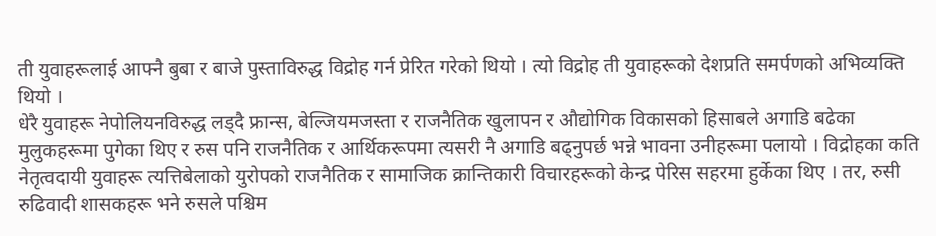ती युवाहरूलाई आफ्नै बुबा र बाजे पुस्ताविरुद्ध विद्रोह गर्न प्रेरित गरेको थियो । त्यो विद्रोह ती युवाहरूको देशप्रति समर्पणको अभिव्यक्ति थियो ।
धेरै युवाहरू नेपोलियनविरुद्ध लड्दै फ्रान्स, बेल्जियमजस्ता र राजनैतिक खुलापन र औद्योगिक विकासको हिसाबले अगाडि बढेका मुलुकहरूमा पुगेका थिए र रुस पनि राजनैतिक र आर्थिकरूपमा त्यसरी नै अगाडि बढ्नुपर्छ भन्ने भावना उनीहरूमा पलायो । विद्रोहका कति नेतृत्वदायी युवाहरू त्यत्तिबेलाको युरोपको राजनैतिक र सामाजिक क्रान्तिकारी विचारहरूको केन्द्र पेरिस सहरमा हुर्केका थिए । तर, रुसी रुढिवादी शासकहरू भने रुसले पश्चिम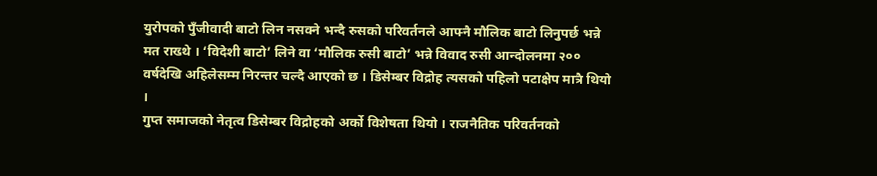युरोपको पुँजीवादी बाटो लिन नसक्ने भन्दै रुसको परिवर्तनले आफ्नै मौलिक बाटो लिनुपर्छ भन्ने मत राख्थे । ‘विदेशी बाटो’ लिने वा ‘मौलिक रुसी बाटो’ भन्ने विवाद रुसी आन्दोलनमा २०० वर्षदेखि अहिलेसम्म निरन्तर चल्दै आएको छ । डिसेम्बर विद्रोह त्यसको पहिलो पटाक्षेप मात्रै थियो ।
गुप्त समाजको नेतृत्व डिसेम्बर विद्रोहको अर्को विशेषता थियो । राजनैतिक परिवर्तनको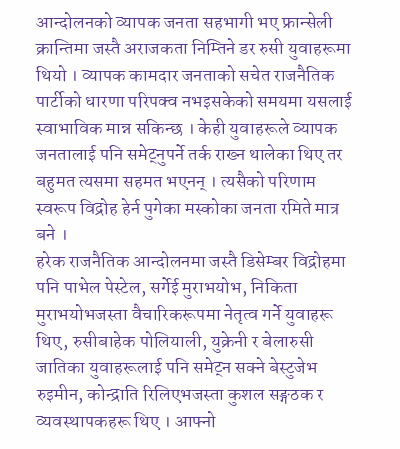आन्दोलनको व्यापक जनता सहभागी भए फ्रान्सेली क्रान्तिमा जस्तै अराजकता निम्तिने डर रुसी युवाहरूमा थियो । व्यापक कामदार जनताको सचेत राजनैतिक पार्टीको धारणा परिपक्व नभइसकेको समयमा यसलाई स्वाभाविक मान्न सकिन्छ । केही युवाहरूले व्यापक जनतालाई पनि समेट्नुपर्ने तर्क राख्न थालेका थिए तर बहुमत त्यसमा सहमत भएनन् । त्यसैको परिणाम स्वरूप विद्रोह हेर्न पुगेका मस्कोका जनता रमिते मात्र बने ।
हरेक राजनैतिक आन्दोलनमा जस्तै डिसेम्बर विद्रोहमा पनि पाभेल पेस्टेल, सर्गेई मुराभयोभ, निकिता मुराभयोभजस्ता वैचारिकरूपमा नेतृत्व गर्ने युवाहरू थिए, रुसीबाहेक पोलियाली, युक्रेनी र बेलारुसी जातिका युवाहरूलाई पनि समेट्न सक्ने बेस्टुजेभ रुइमीन, कोन्द्राति रिलिएभजस्ता कुशल सङ्गठक र व्यवस्थापकहरू थिए । आफ्नो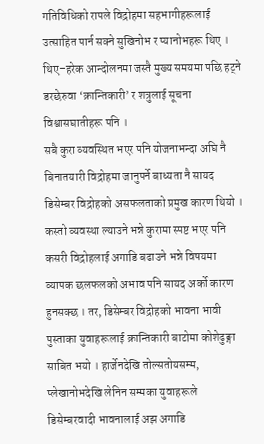गतिविधिको रापले विद्रोहमा सहभागीहरूलाई उत्साहित पार्न सक्ने सुखिनोभ र प्यानोभहरू थिए । थिए–हरेक आन्दोलनमा जस्तै मुख्य समयमा पछि हट्ने डरछेरुवा ‘क्रान्तिकारी’ र शत्रुलाई सूचना विश्वासघातीहरू पनि ।
सबै कुरा व्यवस्थित भएर पनि योजनाभन्दा अघि नै बिनातयारी विद्रोहमा जानुपर्ने बाध्यता नै सायद डिसेम्बर विद्रोहको असफलताको प्रमुख कारण थियो । कस्तो व्यवस्था ल्याउने भन्ने कुरामा स्पष्ट भएर पनि कसरी विद्रोहलाई अगाडि बढाउने भन्ने विषयमा व्यापक छलफलको अभाव पनि सायद अर्को कारण हुनसक्छ । तर, डिसेम्बर विद्रोहको भावना भावी पुस्ताका युवाहरूलाई क्रान्तिकारी बाटोमा कोशेढुङ्गा साबित भयो । हार्जेनदेखि तोल्सतोयसम्म, प्लेखानोभदेखि लेनिन सम्मका युवाहरूले डिसेम्बरवादी भावनालाई अझ अगाडि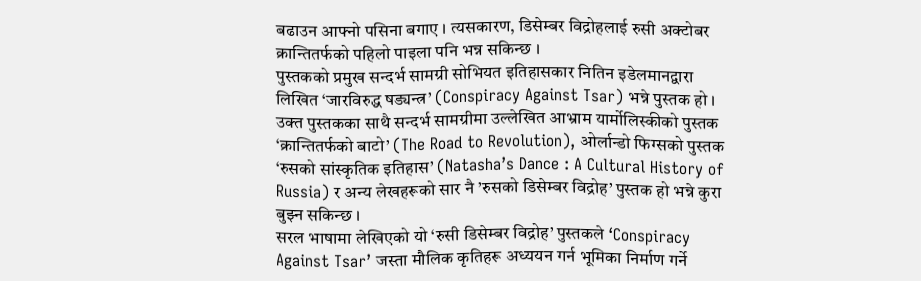बढाउन आफ्नो पसिना बगाए । त्यसकारण, डिसेम्बर विद्रोहलाई रुसी अक्टोबर क्रान्तितर्फको पहिलो पाइला पनि भन्न सकिन्छ ।
पुस्तकको प्रमुख सन्दर्भ सामग्री सोभियत इतिहासकार नितिन इडेलमानद्वारा लिखित ‘जारविरुद्ध षड्यन्त्र’ (Conspiracy Against Tsar) भन्ने पुस्तक हो । उक्त पुस्तकका साथै सन्दर्भ सामग्रीमा उल्लेखित आभ्राम यार्मोलिस्कीको पुस्तक ‘क्रान्तितर्फको बाटो’ (The Road to Revolution), ओर्लान्डो फिग्सको पुस्तक ‘रुसको सांस्कृतिक इतिहास’ (Natasha’s Dance : A Cultural History of Russia) र अन्य लेखहरूको सार नै ’रुसको डिसेम्बर विद्रोह’ पुस्तक हो भन्ने कुरा बुझ्न सकिन्छ ।
सरल भाषामा लेखिएको यो ‘रुसी डिसेम्बर विद्रोह’ पुस्तकले ‘Conspiracy Against Tsar’ जस्ता मौलिक कृतिहरू अध्ययन गर्न भूमिका निर्माण गर्ने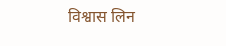विश्वास लिन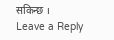सकिन्छ ।
Leave a Reply